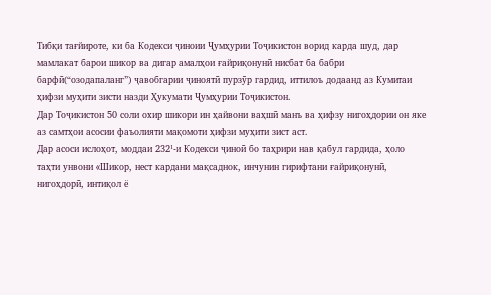Тибқи тағйироте, ки ба Кодекси ҷиноии Ҷумҳурии Тоҷикистон ворид карда шуд, дар мамлакат барои шикор ва дигар амалҳои ғайриқонунӣ нисбат ба бабри барфӣ(“озодапаланг”) ҷавобгарии ҷиноятӣ пурзӯр гардид, иттилоъ додаанд аз Кумитаи ҳифзи муҳити зисти назди Ҳукумати Ҷумҳурии Тоҷикистон.
Дар Тоҷикистон 50 соли охир шикори ин ҳайвони ваҳшӣ манъ ва ҳифзу нигоҳдории он яке аз самтҳои асосии фаъолияти мақомоти ҳифзи муҳити зист аст.
Дар асоси ислоҳот, моддаи 232¹-и Кодекси ҷиноӣ бо таҳрири нав қабул гардида, ҳоло таҳти унвони «Шикор, нест кардани мақсаднок, инчунин гирифтани ғайриқонунӣ, нигоҳдорӣ, интиқол ё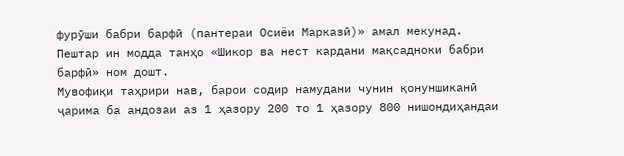фурӯши бабри барфӣ (пантераи Осиёи Марказӣ)» амал мекунад. Пештар ин модда танҳо «Шикор ва нест кардани мақсадноки бабри барфӣ» ном дошт.
Мувофиқи таҳрири нав, барои содир намудани чунин қонуншиканӣ ҷарима ба андозаи аз 1 ҳазору 200 то 1 ҳазору 800 нишондиҳандаи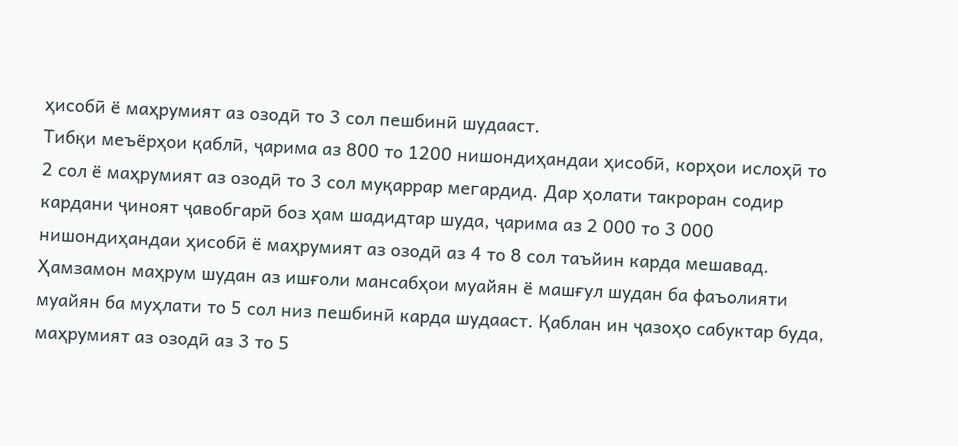ҳисобӣ ё маҳрумият аз озодӣ то 3 сол пешбинӣ шудааст.
Тибқи меъёрҳои қаблӣ, ҷарима аз 800 то 1200 нишондиҳандаи ҳисобӣ, корҳои ислоҳӣ то 2 сол ё маҳрумият аз озодӣ то 3 сол муқаррар мегардид. Дар ҳолати такроран содир кардани ҷиноят ҷавобгарӣ боз ҳам шадидтар шуда, ҷарима аз 2 000 то 3 000 нишондиҳандаи ҳисобӣ ё маҳрумият аз озодӣ аз 4 то 8 сол таъйин карда мешавад. Ҳамзамон маҳрум шудан аз ишғоли мансабҳои муайян ё машғул шудан ба фаъолияти муайян ба муҳлати то 5 сол низ пешбинӣ карда шудааст. Қаблан ин ҷазоҳо сабуктар буда, маҳрумият аз озодӣ аз 3 то 5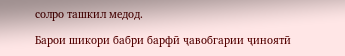солро ташкил медод.

Барои шикори бабри барфӣ ҷавобгарии ҷиноятӣ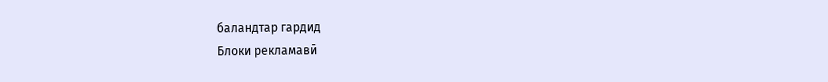баландтар гардид
Блоки рекламавӣ